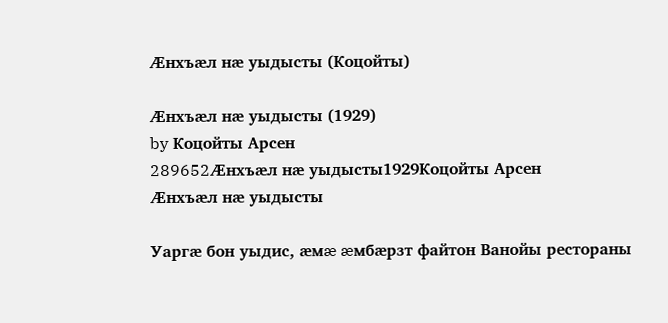Æнхъæл нæ уыдысты (Коцойты)

Æнхъæл нæ уыдысты (1929)
by Коцойты Арсен
289652Æнхъæл нæ уыдысты1929Коцойты Арсен
Æнхъæл нæ уыдысты

Уаргæ бон уыдис, æмæ æмбæрзт файтон Ванойы рестораны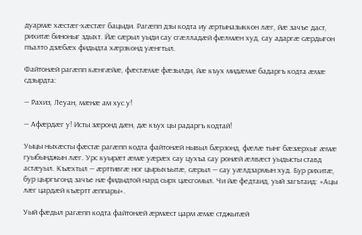дуармæ хæстæг-хæстæг бацыди. Рагæпп дзы кодта иу æртыназыккон лæг, йæ зачъе даст, рихитæ биноныг здыхт. Йæ сæрыл уыди сау сгæлладæй фæлмæн худ, сау адаргæ сæрдыгон пъалто дзæбæх фидыдта хæрзконд уæнгтыл.

Файтонæй рагæпп кæнгæйæ, фæстæмæ фæзылди, йæ къух мидæмæ бадаргъ кодта æмæ сдзырдта:

— Рахиз, Леуан, мæнæ ам хус у!

— Афæрдæг у! Исты зæронд дæн, дæ къух цы радаргъ кодтай!

Уыцы ныхæсты фæстæ рагæпп кодта файтонæй нывыл бæрзонд, фæлæ тынг бæзæрхыг æмæ гуыбынджын лæг. Урс куырæт æмæ уæрæх сау цухъа сау ронæй æлвæст уыдысты ставд астæуыл. Къæхтыл — æрттивгæ ног цырыхъытæ, сæрыл — сау уæлдзармын худ. Бур рихитæ, бур цыргъгонд зачъе нæ фидыдтой нард сырх цæсгомыл. Чи йæ федтаид, уый загътаид: «Ацы лæг цардæй къæртт æппары».

Уый фæдыл рагæпп кодта файтонæй æрмæст царм æмæ стджытæй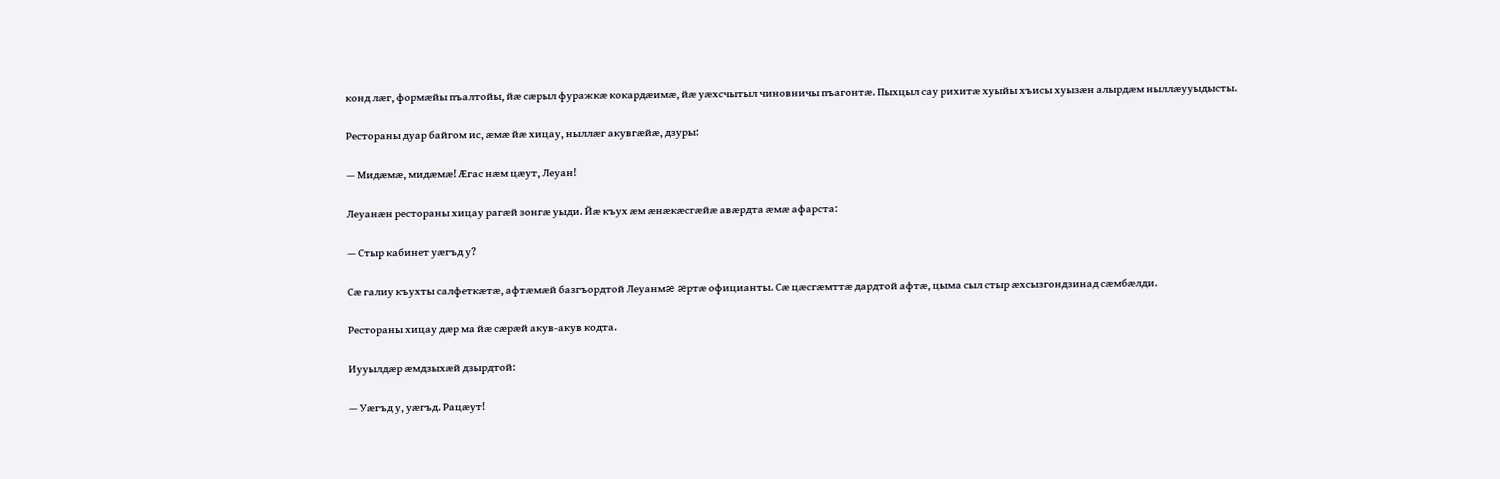конд лæг, формæйы пъалтойы, йæ сæрыл фуражкæ кокардæимæ, йæ уæхсчытыл чиновничы пъагонтæ. Пыхцыл сау рихитæ хуыйы хъисы хуызæн алырдæм ныллæууыдысты.

Рестораны дуар байгом ис, æмæ йæ хицау, ныллæг акувгæйæ, дзуры:

— Мидæмæ, мидæмæ! Æгас нæм цæут, Леуан!

Леуанæн рестораны хицау рагæй зонгæ уыди. Йæ къух æм æнæкæсгæйæ авæрдта æмæ афарста:

— Стыр кабинет уæгъд у?

Сæ галиу къухты салфеткæтæ, афтæмæй базгъордтой Леуанмæ æртæ официанты. Сæ цæсгæмттæ дардтой афтæ, цыма сыл стыр æхсызгондзинад сæмбæлди.

Рестораны хицау дæр ма йæ сæрæй акув-акув кодта.

Иууылдæр æмдзыхæй дзырдтой:

— Уæгъд у, уæгъд. Рацæут!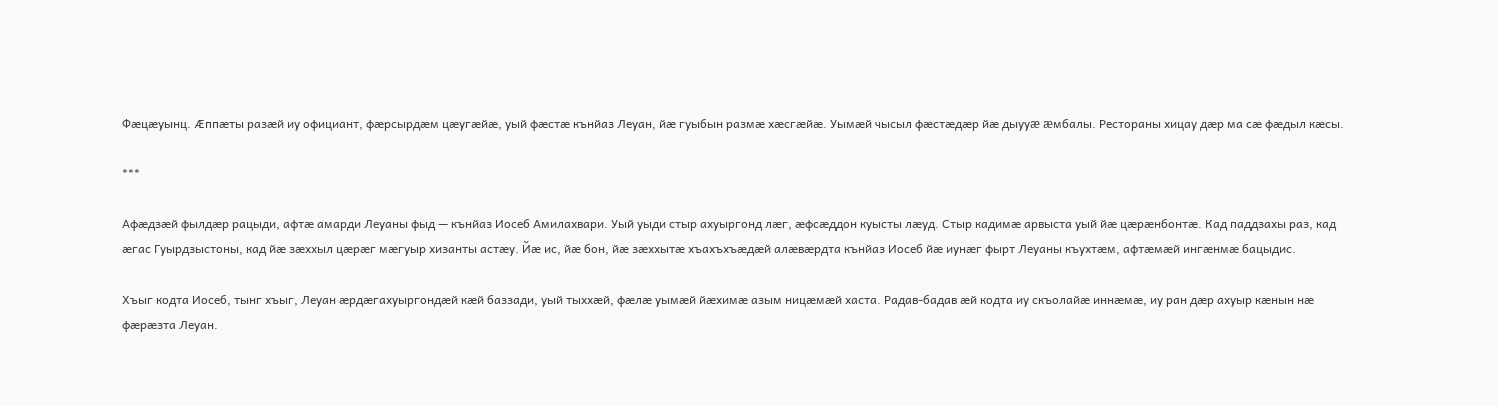Фæцæуынц. Æппæты разæй иу официант, фæрсырдæм цæугæйæ, уый фæстæ кънйаз Леуан, йæ гуыбын размæ хæсгæйæ. Уымæй чысыл фæстæдæр йæ дыууæ æмбалы. Рестораны хицау дæр ма сæ фæдыл кæсы.

***

Афæдзæй фылдæр рацыди, афтæ амарди Леуаны фыд — кънйаз Иосеб Амилахвари. Уый уыди стыр ахуыргонд лæг, æфсæддон куысты лæуд. Стыр кадимæ арвыста уый йæ цæрæнбонтæ. Кад паддзахы раз, кад æгас Гуырдзыстоны, кад йæ зæххыл цæрæг мæгуыр хизанты астæу. Йæ ис, йæ бон, йæ зæххытæ хъахъхъæдæй алæвæрдта кънйаз Иосеб йæ иунæг фырт Леуаны къухтæм, афтæмæй ингæнмæ бацыдис.

Хъыг кодта Иосеб, тынг хъыг, Леуан æрдæгахуыргондæй кæй баззади, уый тыххæй, фæлæ уымæй йæхимæ азым ницæмæй хаста. Радав-бадав æй кодта иу скъолайæ иннæмæ, иу ран дæр ахуыр кæнын нæ фæрæзта Леуан.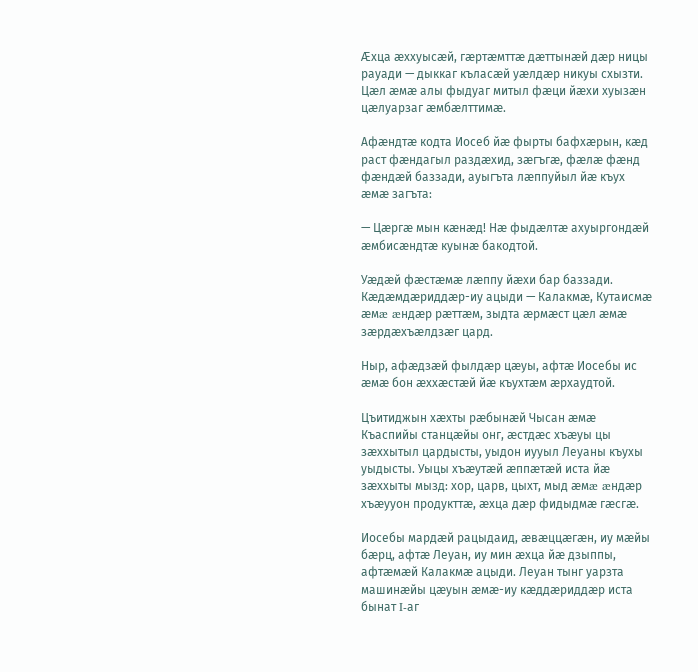Æхца æххуысæй, гæртæмттæ дæттынæй дæр ницы рауади — дыккаг къласæй уæлдæр никуы схызти. Цæл æмæ алы фыдуаг митыл фæци йæхи хуызæн цæлуарзаг æмбæлттимæ.

Афæндтæ кодта Иосеб йæ фырты бафхæрын, кæд раст фæндагыл раздæхид, зæгъгæ, фæлæ фæнд фæндæй баззади, ауыгъта лæппуйыл йæ къух æмæ загъта:

— Цæргæ мын кæнæд! Нæ фыдæлтæ ахуыргондæй æмбисæндтæ куынæ бакодтой.

Уæдæй фæстæмæ лæппу йæхи бар баззади. Кæдæмдæриддæр-иу ацыди — Калакмæ, Кутаисмæ æмæ æндæр рæттæм, зыдта æрмæст цæл æмæ зæрдæхъæлдзæг цард.

Ныр, афæдзæй фылдæр цæуы, афтæ Иосебы ис æмæ бон æххæстæй йæ къухтæм æрхаудтой.

Цъитиджын хæхты рæбынæй Чысан æмæ Къаспийы станцæйы онг, æстдæс хъæуы цы зæххытыл цардысты, уыдон иууыл Леуаны къухы уыдысты. Уыцы хъæутæй æппæтæй иста йæ зæххыты мызд: хор, царв, цыхт, мыд æмæ æндæр хъæууон продукттæ, æхца дæр фидыдмæ гæсгæ.

Иосебы мардæй рацыдаид, æвæццæгæн, иу мæйы бæрц, афтæ Леуан, иу мин æхца йæ дзыппы, афтæмæй Калакмæ ацыди. Леуан тынг уарзта машинæйы цæуын æмæ-иу кæддæриддæр иста бынат I-аг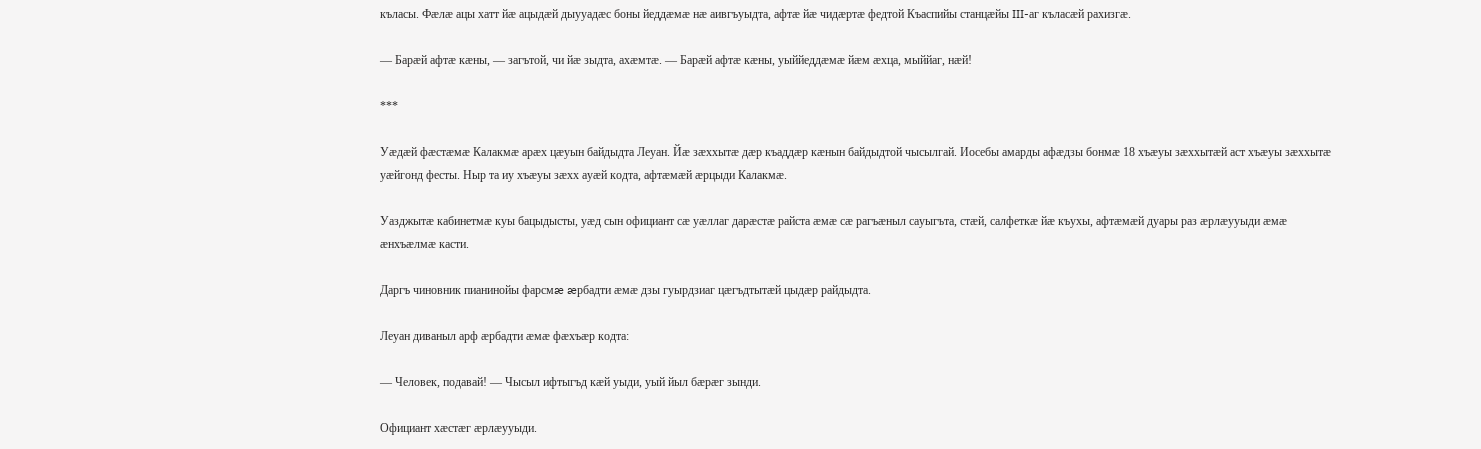къласы. Фæлæ ацы хатт йæ ацыдæй дыууадæс боны йеддæмæ нæ аивгъуыдта, афтæ йæ чидæртæ федтой Къаспийы станцæйы III-аг къласæй рахизгæ.

— Барæй афтæ кæны, — загътой, чи йæ зыдта, ахæмтæ. — Барæй афтæ кæны, уыййеддæмæ йæм æхца, мыййаг, нæй!

***

Уæдæй фæстæмæ Калакмæ арæх цæуын байдыдта Леуан. Йæ зæххытæ дæр къаддæр кæнын байдыдтой чысылгай. Иосебы амарды афæдзы бонмæ 18 хъæуы зæххытæй аст хъæуы зæххытæ уæйгонд фесты. Ныр та иу хъæуы зæхх ауæй кодта, афтæмæй æрцыди Калакмæ.

Уазджытæ кабинетмæ куы бацыдысты, уæд сын официант сæ уæллаг дарæстæ райста æмæ сæ рагъæныл сауыгъта, стæй, салфеткæ йæ къухы, афтæмæй дуары раз æрлæууыди æмæ æнхъæлмæ касти.

Даргъ чиновник пианинойы фарсмæ æрбадти æмæ дзы гуырдзиаг цæгъдтытæй цыдæр райдыдта.

Леуан диваныл арф æрбадти æмæ фæхъæр кодта:

— Человек, подавай! — Чысыл ифтыгъд кæй уыди, уый йыл бæрæг зынди.

Официант хæстæг æрлæууыди.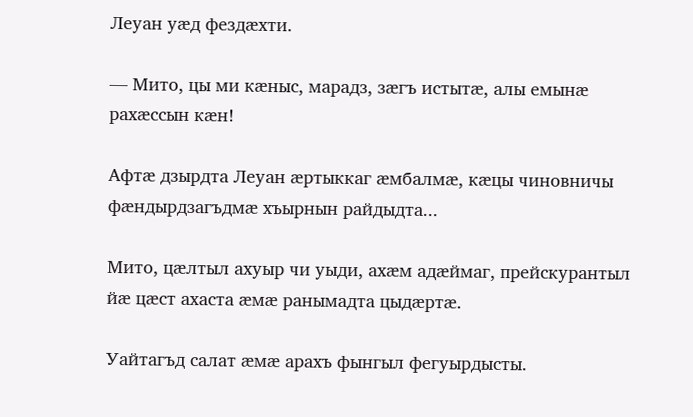Леуан уæд фездæхти.

— Мито, цы ми кæныс, марадз, зæгъ истытæ, алы емынæ рахæссын кæн!

Афтæ дзырдта Леуан æртыккаг æмбалмæ, кæцы чиновничы фæндырдзагъдмæ хъырнын райдыдта...

Мито, цæлтыл ахуыр чи уыди, ахæм адæймаг, прейскурантыл йæ цæст ахаста æмæ ранымадта цыдæртæ.

Уайтагъд салат æмæ арахъ фынгыл фегуырдысты.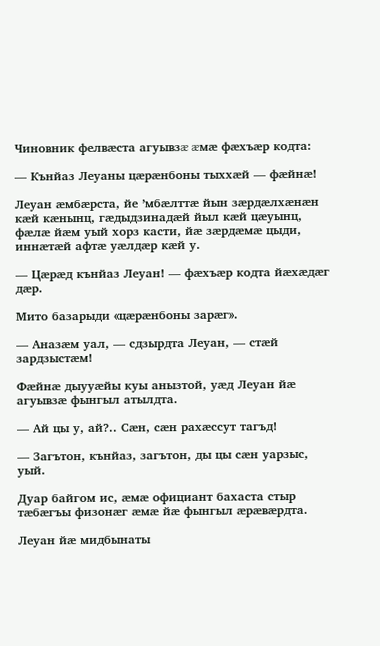Чиновник фелвæста агуывзæ æмæ фæхъæр кодта:

— Кънйаз Леуаны цæрæнбоны тыххæй — фæйнæ!

Леуан æмбæрста, йе ’мбæлттæ йын зæрдæлхæнæн кæй кæнынц, гæдыдзинадæй йыл кæй цæуынц, фæлæ йæм уый хорз касти, йæ зæрдæмæ цыди, иннæтæй афтæ уæлдæр кæй у.

— Цæрæд кънйаз Леуан! — фæхъæр кодта йæхæдæг дæр.

Мито базарыди «цæрæнбоны зарæг».

— Аназæм уал, — сдзырдта Леуан, — стæй зардзыстæм!

Фæйнæ дыууæйы куы анызтой, уæд Леуан йæ агуывзæ фынгыл атылдта.

— Ай цы у, ай?.. Сæн, сæн рахæссут тагъд!

— Загътон, кънйаз, загътон, ды цы сæн уарзыс, уый.

Дуар байгом ис, æмæ официант бахаста стыр тæбæгъы физонæг æмæ йæ фынгыл æрæвæрдта.

Леуан йæ мидбынаты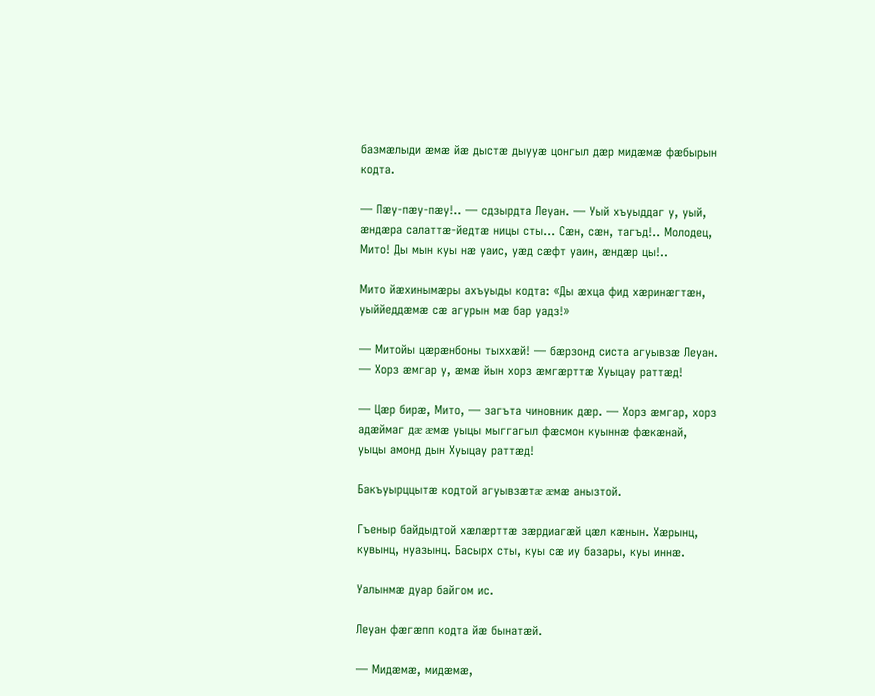базмæлыди æмæ йæ дыстæ дыууæ цонгыл дæр мидæмæ фæбырын кодта.

— Пæу-пæу-пæу!.. — сдзырдта Леуан. — Уый хъуыддаг у, уый, æндæра салаттæ-йедтæ ницы сты... Сæн, сæн, тагъд!.. Молодец, Мито! Ды мын куы нæ уаис, уæд сæфт уаин, æндæр цы!..

Мито йæхинымæры ахъуыды кодта: «Ды æхца фид хæринæгтæн, уыййеддæмæ сæ агурын мæ бар уадз!»

— Митойы цæрæнбоны тыххæй! — бæрзонд систа агуывзæ Леуан. — Хорз æмгар у, æмæ йын хорз æмгæрттæ Хуыцау раттæд!

— Цæр бирæ, Мито, — загъта чиновник дæр. — Хорз æмгар, хорз адæймаг дæ æмæ уыцы мыггагыл фæсмон куыннæ фæкæнай, уыцы амонд дын Хуыцау раттæд!

Бакъуырццытæ кодтой агуывзæтæ æмæ анызтой.

Гъеныр байдыдтой хæлæрттæ зæрдиагæй цæл кæнын. Хæрынц, кувынц, нуазынц. Басырх сты, куы сæ иу базары, куы иннæ.

Уалынмæ дуар байгом ис.

Леуан фæгæпп кодта йæ бынатæй.

— Мидæмæ, мидæмæ,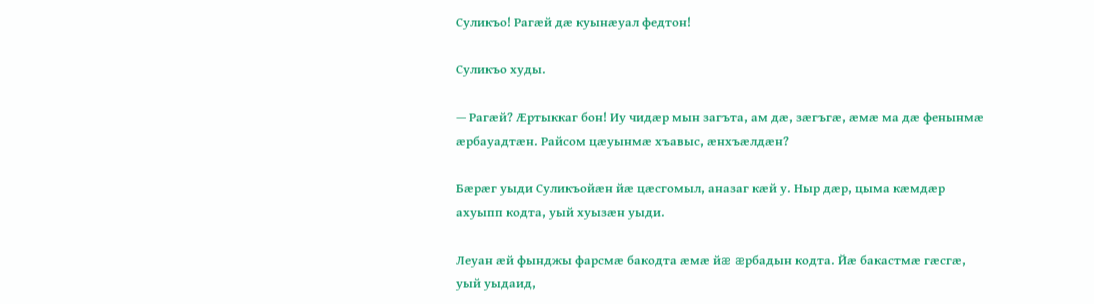Суликъо! Рагæй дæ куынæуал федтон!

Суликъо худы.

— Рагæй? Æртыккаг бон! Иу чидæр мын загъта, ам дæ, зæгъгæ, æмæ ма дæ фенынмæ æрбауадтæн. Райсом цæуынмæ хъавыс, æнхъæлдæн?

Бæрæг уыди Суликъойæн йæ цæсгомыл, аназаг кæй у. Ныр дæр, цыма кæмдæр ахуыпп кодта, уый хуызæн уыди.

Леуан æй фынджы фарсмæ бакодта æмæ йæ æрбадын кодта. Йæ бакастмæ гæсгæ, уый уыдаид,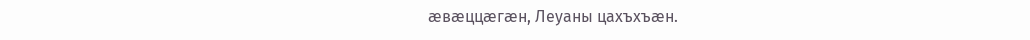æвæццæгæн, Леуаны цахъхъæн.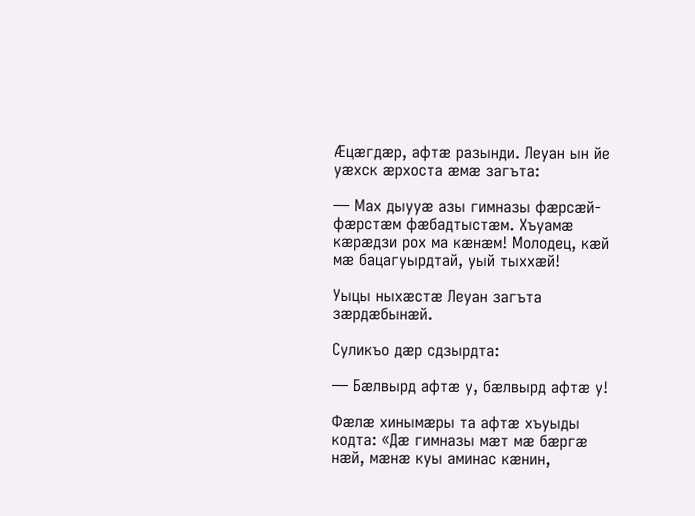Æцæгдæр, афтæ разынди. Леуан ын йе уæхск æрхоста æмæ загъта:

— Мах дыууæ азы гимназы фæрсæй-фæрстæм фæбадтыстæм. Хъуамæ кæрæдзи рох ма кæнæм! Молодец, кæй мæ бацагуырдтай, уый тыххæй!

Уыцы ныхæстæ Леуан загъта зæрдæбынæй.

Суликъо дæр сдзырдта:

— Бæлвырд афтæ у, бæлвырд афтæ у!

Фæлæ хинымæры та афтæ хъуыды кодта: «Дæ гимназы мæт мæ бæргæ нæй, мæнæ куы аминас кæнин,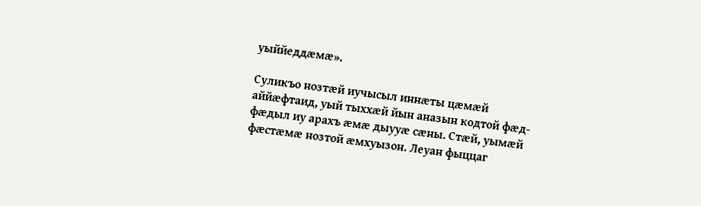уыййеддæмæ».

Суликъо нозтæй иучысыл иннæты цæмæй аййæфтаид, уый тыххæй йын аназын кодтой фæд-фæдыл иу арахъ æмæ дыууæ сæны. Стæй, уымæй фæстæмæ нозтой æмхуызон. Леуан фыццаг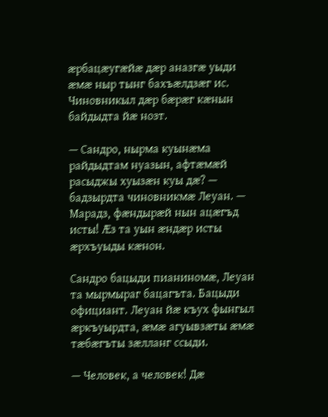æрбацæугæйæ дæр аназгæ уыди æмæ ныр тынг бахъæлдзæг ис. Чиновникыл дæр бæрæг кæнын байдыдта йæ нозт.

— Сандро, нырма куынæма райдыдтам нуазын, афтæмæй расыджы хуызæн куы дæ? — бадзырдта чиновникмæ Леуан. — Марадз, фæндырæй нын ацæгъд исты! Æз та уын æндæр исты æрхъуыды кæнон.

Сандро бацыди пианиномæ, Леуан та мырмыраг бацагъта. Бацыди официант. Леуан йæ къух фынгыл æркъуырдта, æмæ агуывзæты æмæ тæбæгъты зæлланг ссыди.

— Человек, а человек! Дæ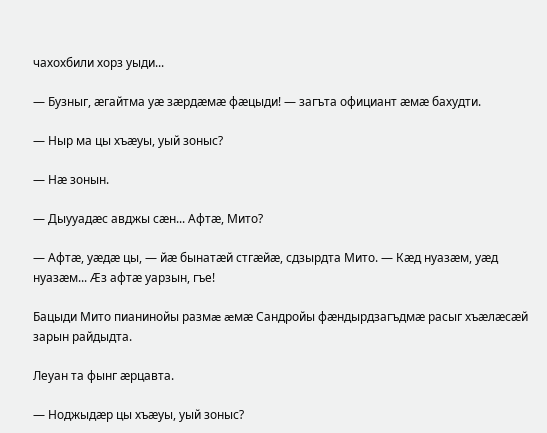чахохбили хорз уыди...

— Бузныг, æгайтма уæ зæрдæмæ фæцыди! — загъта официант æмæ бахудти.

— Ныр ма цы хъæуы, уый зоныс?

— Нæ зонын.

— Дыууадæс авджы сæн... Афтæ, Мито?

— Афтæ, уæдæ цы, — йæ бынатæй стгæйæ, сдзырдта Мито. — Кæд нуазæм, уæд нуазæм... Æз афтæ уарзын, гъе!

Бацыди Мито пианинойы размæ æмæ Сандройы фæндырдзагъдмæ расыг хъæлæсæй зарын райдыдта.

Леуан та фынг æрцавта.

— Ноджыдæр цы хъæуы, уый зоныс?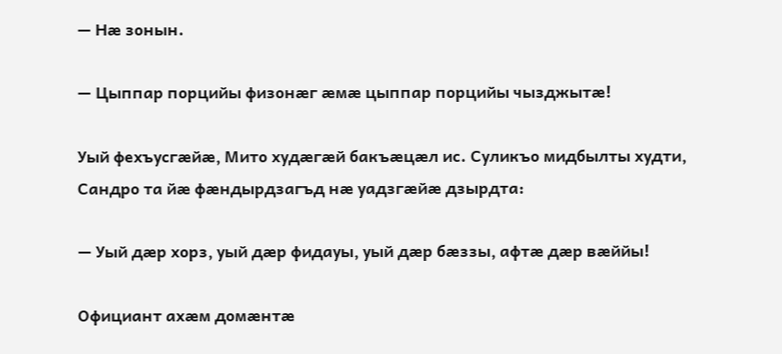— Нæ зонын.

— Цыппар порцийы физонæг æмæ цыппар порцийы чызджытæ!

Уый фехъусгæйæ, Мито худæгæй бакъæцæл ис. Суликъо мидбылты худти, Сандро та йæ фæндырдзагъд нæ уадзгæйæ дзырдта:

— Уый дæр хорз, уый дæр фидауы, уый дæр бæззы, афтæ дæр вæййы!

Официант ахæм домæнтæ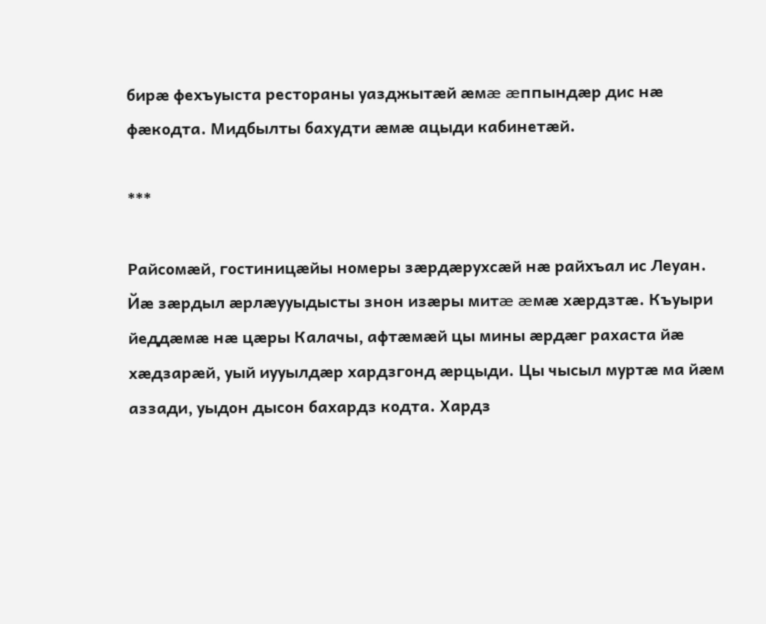бирæ фехъуыста рестораны уазджытæй æмæ æппындæр дис нæ фæкодта. Мидбылты бахудти æмæ ацыди кабинетæй.

***

Райсомæй, гостиницæйы номеры зæрдæрухсæй нæ райхъал ис Леуан. Йæ зæрдыл æрлæууыдысты знон изæры митæ æмæ хæрдзтæ. Къуыри йеддæмæ нæ цæры Калачы, афтæмæй цы мины æрдæг рахаста йæ хæдзарæй, уый иууылдæр хардзгонд æрцыди. Цы чысыл муртæ ма йæм аззади, уыдон дысон бахардз кодта. Хардз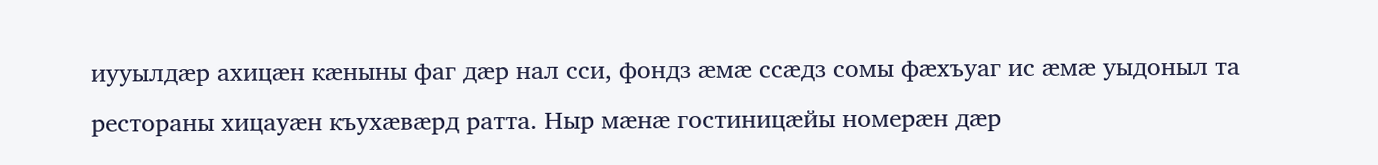иууылдæр ахицæн кæныны фаг дæр нал сси, фондз æмæ ссæдз сомы фæхъуаг ис æмæ уыдоныл та рестораны хицауæн къухæвæрд ратта. Ныр мæнæ гостиницæйы номерæн дæр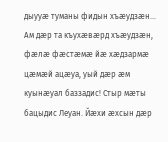дыууæ туманы фидын хъæудзæн... Ам дæр та къухæвæрд хъæудзæн, фæлæ фæстæмæ йæ хæдзармæ цæмæй ацæуа, уый дæр æм куынæуал баззадис! Стыр мæты бацыдис Леуан. Йæхи æхсын дæр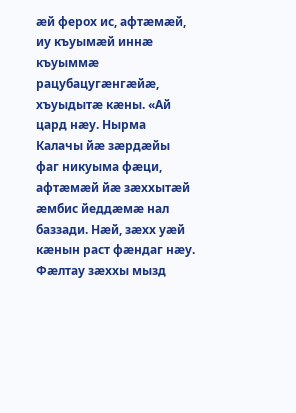æй ферох ис, афтæмæй, иу къуымæй иннæ къуыммæ рацубацугæнгæйæ, хъуыдытæ кæны. «Ай цард нæу. Нырма Калачы йæ зæрдæйы фаг никуыма фæци, афтæмæй йæ зæххытæй æмбис йеддæмæ нал баззади. Нæй, зæхх уæй кæнын раст фæндаг нæу. Фæлтау зæххы мызд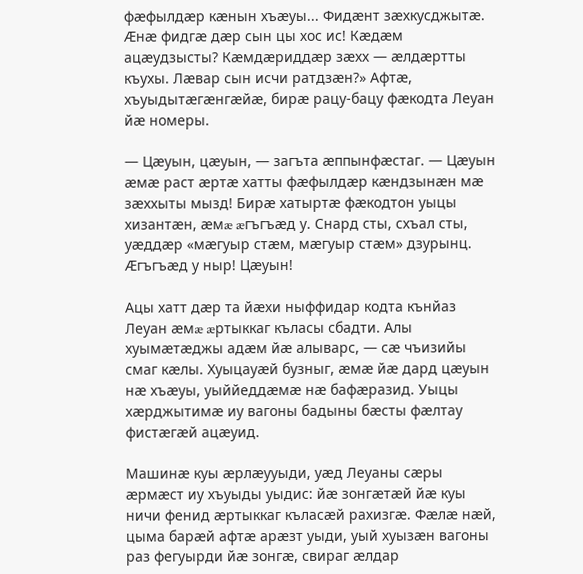фæфылдæр кæнын хъæуы... Фидæнт зæхкусджытæ. Æнæ фидгæ дæр сын цы хос ис! Кæдæм ацæудзысты? Кæмдæриддæр зæхх — æлдæртты къухы. Лæвар сын исчи ратдзæн?» Афтæ, хъуыдытæгæнгæйæ, бирæ рацу-бацу фæкодта Леуан йæ номеры.

— Цæуын, цæуын, — загъта æппынфæстаг. — Цæуын æмæ раст æртæ хатты фæфылдæр кæндзынæн мæ зæххыты мызд! Бирæ хатыртæ фæкодтон уыцы хизантæн, æмæ æгъгъæд у. Снард сты, схъал сты, уæддæр «мæгуыр стæм, мæгуыр стæм» дзурынц. Æгъгъæд у ныр! Цæуын!

Ацы хатт дæр та йæхи ныффидар кодта кънйаз Леуан æмæ æртыккаг къласы сбадти. Алы хуымæтæджы адæм йæ алыварс, — сæ чъизийы смаг кæлы. Хуыцауæй бузныг, æмæ йæ дард цæуын нæ хъæуы, уыййеддæмæ нæ бафæразид. Уыцы хæрджытимæ иу вагоны бадыны бæсты фæлтау фистæгæй ацæуид.

Машинæ куы æрлæууыди, уæд Леуаны сæры æрмæст иу хъуыды уыдис: йæ зонгæтæй йæ куы ничи фенид æртыккаг къласæй рахизгæ. Фæлæ нæй, цыма барæй афтæ арæзт уыди, уый хуызæн вагоны раз фегуырди йæ зонгæ, свираг æлдар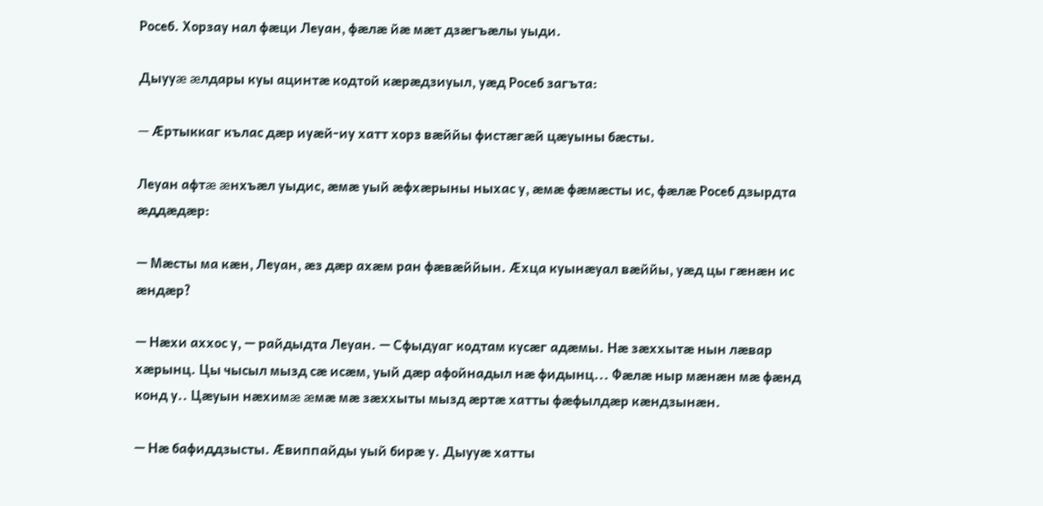Росеб. Хорзау нал фæци Леуан, фæлæ йæ мæт дзæгъæлы уыди.

Дыууæ æлдары куы ацинтæ кодтой кæрæдзиуыл, уæд Росеб загъта:

— Æртыккаг кълас дæр иуæй-иу хатт хорз вæййы фистæгæй цæуыны бæсты.

Леуан афтæ æнхъæл уыдис, æмæ уый æфхæрыны ныхас у, æмæ фæмæсты ис, фæлæ Росеб дзырдта æддæдæр:

— Мæсты ма кæн, Леуан, æз дæр ахæм ран фæвæййын. Æхца куынæуал вæййы, уæд цы гæнæн ис æндæр?

— Нæхи аххос у, — райдыдта Леуан. — Сфыдуаг кодтам кусæг адæмы. Нæ зæххытæ нын лæвар хæрынц. Цы чысыл мызд сæ исæм, уый дæр афойнадыл нæ фидынц... Фæлæ ныр мæнæн мæ фæнд конд у.. Цæуын нæхимæ æмæ мæ зæххыты мызд æртæ хатты фæфылдæр кæндзынæн.

— Нæ бафиддзысты. Æвиппайды уый бирæ у. Дыууæ хатты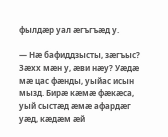фылдæр уал æгъгъæд у.

— Нæ бафиддзысты, зæгъыс? Зæхх мæн у, æви нæу? Уæдæ мæ цас фæнды, уыйас исын мызд. Бирæ кæмæ фæкæса, уый сыстæд æмæ афардæг уæд, кæдæм æй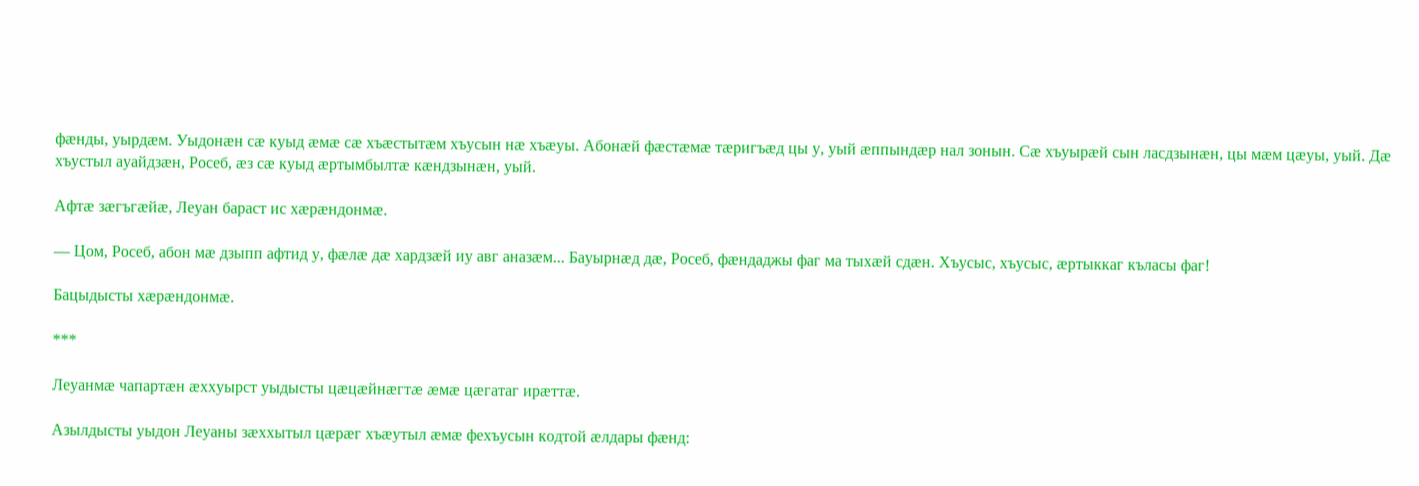фæнды, уырдæм. Уыдонæн сæ куыд æмæ сæ хъæстытæм хъусын нæ хъæуы. Абонæй фæстæмæ тæригъæд цы у, уый æппындæр нал зонын. Сæ хъуырæй сын ласдзынæн, цы мæм цæуы, уый. Дæ хъустыл ауайдзæн, Росеб, æз сæ куыд æртымбылтæ кæндзынæн, уый.

Афтæ зæгъгæйæ, Леуан бараст ис хæрæндонмæ.

— Цом, Росеб, абон мæ дзыпп афтид у, фæлæ дæ хардзæй иу авг аназæм... Бауырнæд дæ, Росеб, фæндаджы фаг ма тыхæй сдæн. Хъусыс, хъусыс, æртыккаг къласы фаг!

Бацыдысты хæрæндонмæ.

***

Леуанмæ чапартæн æххуырст уыдысты цæцæйнæгтæ æмæ цæгатаг ирæттæ.

Азылдысты уыдон Леуаны зæххытыл цæрæг хъæутыл æмæ фехъусын кодтой æлдары фæнд: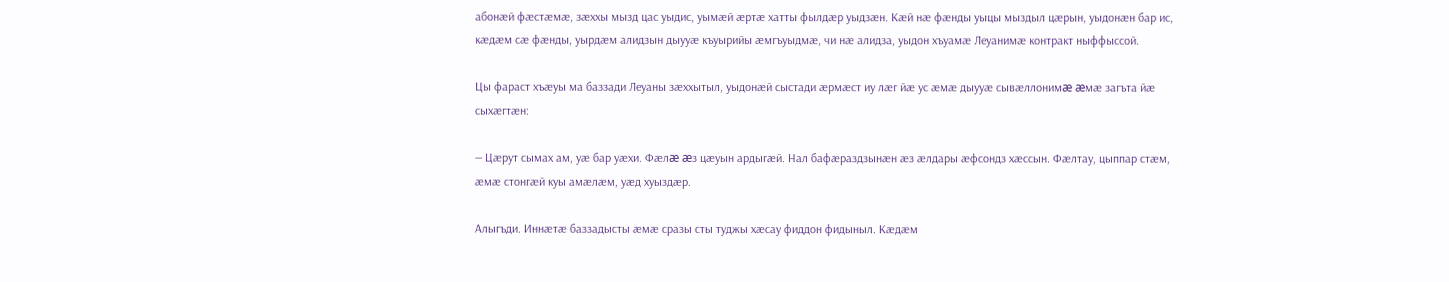абонæй фæстæмæ, зæххы мызд цас уыдис, уымæй æртæ хатты фылдæр уыдзæн. Кæй нæ фæнды уыцы мыздыл цæрын, уыдонæн бар ис, кæдæм сæ фæнды, уырдæм алидзын дыууæ къуырийы æмгъуыдмæ, чи нæ алидза, уыдон хъуамæ Леуанимæ контракт ныффыссой.

Цы фараст хъæуы ма баззади Леуаны зæххытыл, уыдонæй сыстади æрмæст иу лæг йæ ус æмæ дыууæ сывæллонимæ æмæ загъта йæ сыхæгтæн:

— Цæрут сымах ам, уæ бар уæхи. Фæлæ æз цæуын ардыгæй. Нал бафæраздзынæн æз æлдары æфсондз хæссын. Фæлтау, цыппар стæм, æмæ стонгæй куы амæлæм, уæд хуыздæр.

Алыгъди. Иннæтæ баззадысты æмæ сразы сты туджы хæсау фиддон фидыныл. Кæдæм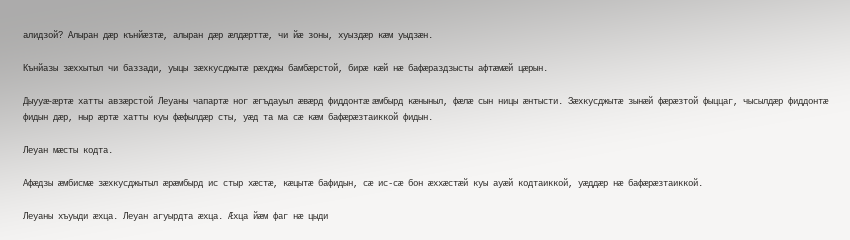алидзой? Алыран дæр кънйæзтæ, алыран дæр æлдæрттæ, чи йæ зоны, хуыздæр кæм уыдзæн.

Кънйазы зæххытыл чи баззади, уыцы зæхкусджытæ рæхджы бамбæрстой, бирæ кæй нæ бафæраздзысты афтæмæй цæрын.

Дыууæ-æртæ хатты авзæрстой Леуаны чапартæ ног æгъдауыл æвæрд фиддонтæ æмбырд кæныныл, фæлæ сын ницы æнтысти. Зæхкусджытæ зынæй фæрæзтой фыццаг, чысылдæр фиддонтæ фидын дæр, ныр æртæ хатты куы фæфылдæр сты, уæд та ма сæ кæм бафæрæзтаиккой фидын.

Леуан мæсты кодта.

Афæдзы æмбисмæ зæхкусджытыл æрæмбырд ис стыр хæстæ, кæцытæ бафидын, сæ ис-сæ бон æххæстæй куы ауæй кодтаиккой, уæддæр нæ бафæрæзтаиккой.

Леуаны хъуыди æхца. Леуан агуырдта æхца. Æхца йæм фаг нæ цыди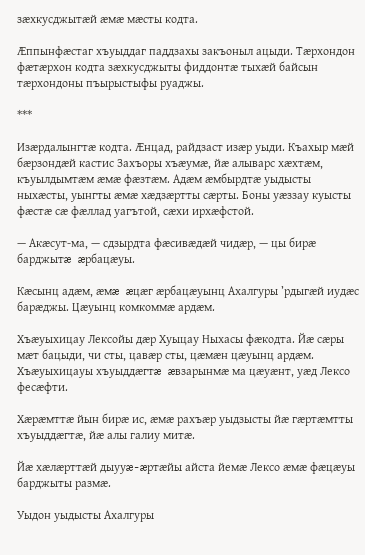зæхкусджытæй æмæ мæсты кодта.

Æппынфæстаг хъуыддаг паддзахы закъоныл ацыди. Тæрхондон фæтæрхон кодта зæхкусджыты фиддонтæ тыхæй байсын тæрхондоны пъырыстыфы руаджы.

***

Изæрдалынгтæ кодта. Æнцад, райдзаст изæр уыди. Къахыр мæй бæрзондæй кастис Захъоры хъæумæ, йæ алыварс хæхтæм, къуылдымтæм æмæ фæзтæм. Адæм æмбырдтæ уыдысты ныхæсты, уынгты æмæ хæдзæртты сæрты. Боны уæззау куысты фæстæ сæ фæллад уагътой, сæхи ирхæфстой.

— Акæсут-ма, — сдзырдта фæсивæдæй чидæр, — цы бирæ барджытæ æрбацæуы.

Кæсынц адæм, æмæ æцæг æрбацæуынц Ахалгуры ’рдыгæй иудæс барæджы. Цæуынц комкоммæ ардæм.

Хъæуыхицау Лексойы дæр Хуыцау Ныхасы фæкодта. Йæ сæры мæт бацыди, чи сты, цавæр сты, цæмæн цæуынц ардæм. Хъæуыхицауы хъуыддæгтæ æвзарынмæ ма цæуæнт, уæд Лексо фесæфти.

Хæрæмттæ йын бирæ ис, æмæ рахъæр уыдзысты йæ гæртæмтты хъуыддæгтæ, йæ алы галиу митæ.

Йæ хæлæрттæй дыууæ-æртæйы айста йемæ Лексо æмæ фæцæуы барджыты размæ.

Уыдон уыдысты Ахалгуры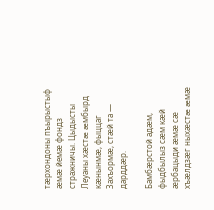тæрхондоны пъырыстыф æмæ йемæ фондз стражничы. Цыдысты Леуаны хæстæ æмбырд кæнынмæ, фыццаг Захъормæ, стæй та — дарддæр.

Бамбæрстой адæм, фыдбылыз сæм кæй æрбацыди æмæ сæ хъæлдзæг ныхæстæ æмæ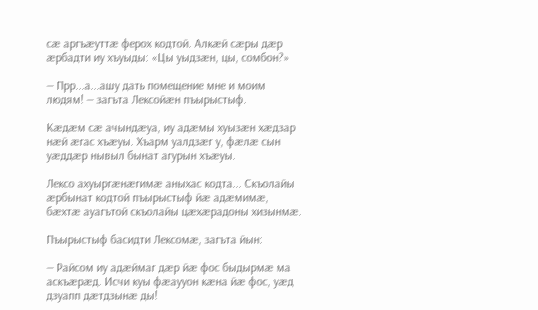сæ аргъæуттæ ферох кодтой. Алкæй сæры дæр æрбадти иу хъуыды: «Цы уыдзæн, цы, сомбон?»

— Прр...а...ашу дать помещение мне и моим людям! — загъта Лексойæн пъырыстыф.

Кæдæм сæ ачындæуа, иу адæмы хуызæн хæдзар нæй æгас хъæуы. Хъарм уалдзæг у, фæлæ сын уæддæр нывыл бынат агурын хъæуы.

Лексо ахуыргæнæгимæ аныхас кодта... Скъолайы æрбынат кодтой пъырыстыф йæ адæмимæ, бæхтæ ауагътой скъолайы цæхæрадоны хизынмæ.

Пъырыстыф басидти Лексомæ, загъта йын:

— Райсом иу адæймаг дæр йæ фос быдырмæ ма аскъæрæд. Исчи куы фæаууон кæна йæ фос, уæд дзуапп дæтдзынæ ды!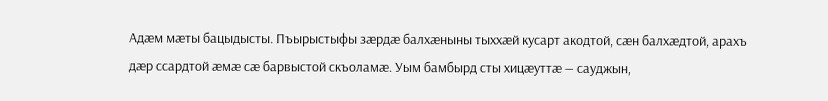Адæм мæты бацыдысты. Пъырыстыфы зæрдæ балхæныны тыххæй кусарт акодтой, сæн балхæдтой, арахъ дæр ссардтой æмæ сæ барвыстой скъоламæ. Уым бамбырд сты хицæуттæ — сауджын,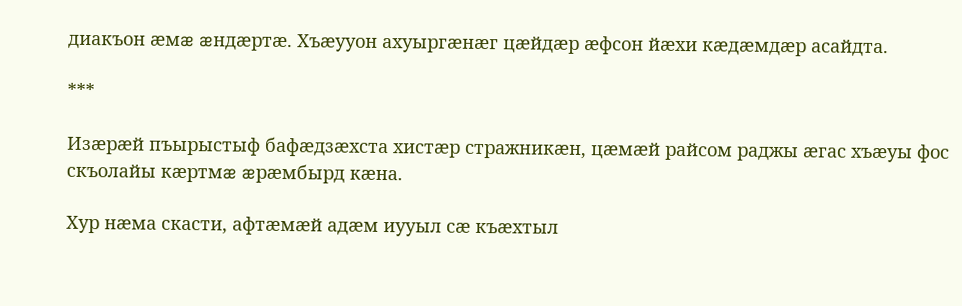диакъон æмæ æндæртæ. Хъæууон ахуыргæнæг цæйдæр æфсон йæхи кæдæмдæр асайдта.

***

Изæрæй пъырыстыф бафæдзæхста хистæр стражникæн, цæмæй райсом раджы æгас хъæуы фос скъолайы кæртмæ æрæмбырд кæна.

Хур нæма скасти, афтæмæй адæм иууыл сæ къæхтыл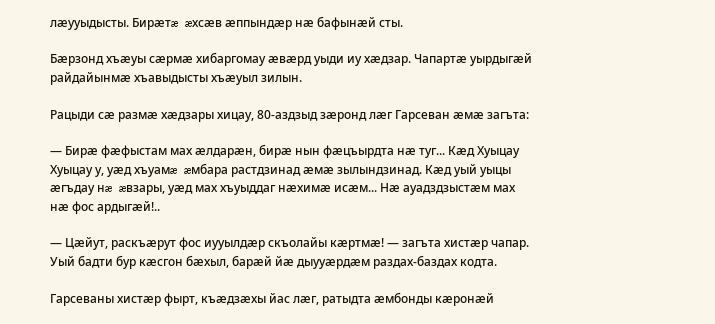лæууыдысты. Бирæтæ æхсæв æппындæр нæ бафынæй сты.

Бæрзонд хъæуы сæрмæ хибаргомау æвæрд уыди иу хæдзар. Чапартæ уырдыгæй райдайынмæ хъавыдысты хъæуыл зилын.

Рацыди сæ размæ хæдзары хицау, 80-аздзыд зæронд лæг Гарсеван æмæ загъта:

— Бирæ фæфыстам мах æлдарæн, бирæ нын фæцъырдта нæ туг... Кæд Хуыцау Хуыцау у, уæд хъуамæ æмбара растдзинад æмæ зылындзинад. Кæд уый уыцы æгъдау нæ æвзары, уæд мах хъуыддаг нæхимæ исæм... Нæ ауадздзыстæм мах нæ фос ардыгæй!..

— Цæйут, раскъæрут фос иууылдæр скъолайы кæртмæ! — загъта хистæр чапар. Уый бадти бур кæсгон бæхыл, барæй йæ дыууæрдæм раздах-баздах кодта.

Гарсеваны хистæр фырт, къæдзæхы йас лæг, ратыдта æмбонды кæронæй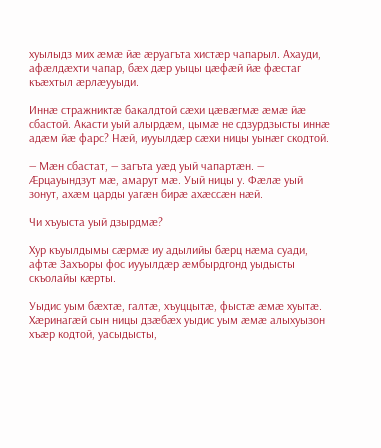хуылыдз мих æмæ йæ æруагъта хистæр чапарыл. Ахауди, афæлдæхти чапар, бæх дæр уыцы цæфæй йæ фæстаг къæхтыл æрлæууыди.

Иннæ стражниктæ бакалдтой сæхи цæвæгмæ æмæ йæ сбастой. Акасти уый алырдæм, цымæ не сдзурдзысты иннæ адæм йæ фарс? Нæй, иууылдæр сæхи ницы уынæг скодтой.

— Мæн сбастат, — загъта уæд уый чапартæн. — Æрцауындзут мæ, амарут мæ. Уый ницы у. Фæлæ уый зонут, ахæм царды уагæн бирæ ахæссæн нæй.

Чи хъуыста уый дзырдмæ?

Хур къуылдымы сæрмæ иу адылийы бæрц нæма суади, афтæ Захъоры фос иууылдæр æмбырдгонд уыдысты скъолайы кæрты.

Уыдис уым бæхтæ, галтæ, хъуццытæ, фыстæ æмæ хуытæ. Хæринагæй сын ницы дзæбæх уыдис уым æмæ алыхуызон хъæр кодтой, уасыдысты,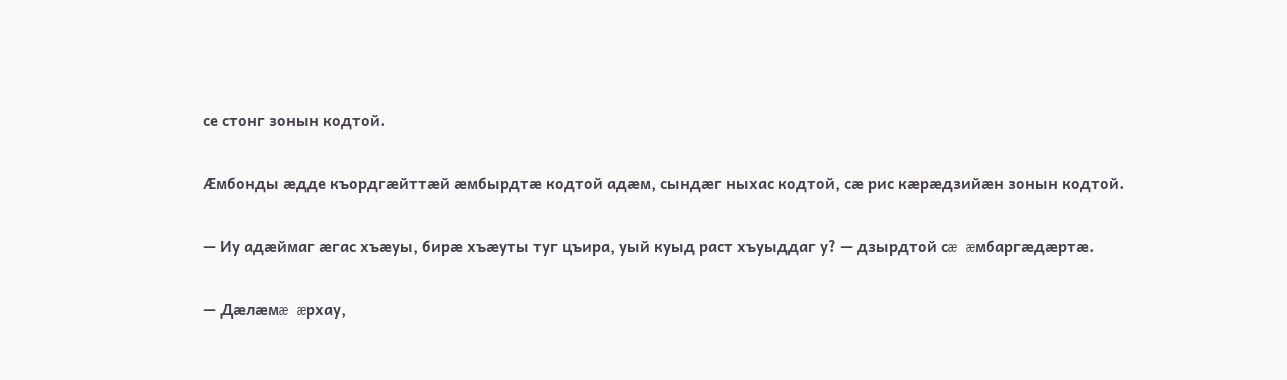се стонг зонын кодтой.

Æмбонды æдде къордгæйттæй æмбырдтæ кодтой адæм, сындæг ныхас кодтой, сæ рис кæрæдзийæн зонын кодтой.

— Иу адæймаг æгас хъæуы, бирæ хъæуты туг цъира, уый куыд раст хъуыддаг у? — дзырдтой сæ æмбаргæдæртæ.

— Дæлæмæ æрхау,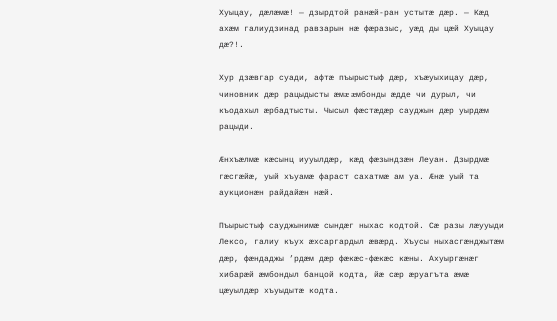Хуыцау, дæлæмæ! — дзырдтой ранæй-ран устытæ дæр. — Кæд ахæм галиудзинад равзарын нæ фæразыс, уæд ды цæй Хуыцау дæ?!.

Хур дзæвгар суади, афтæ пъырыстыф дæр, хъæуыхицау дæр, чиновник дæр рацыдысты æмæ æмбонды æдде чи дурыл, чи къодахыл æрбадтысты. Чысыл фæстæдæр сауджын дæр уырдæм рацыди.

Æнхъæлмæ кæсынц иууылдæр, кæд фæзындзæн Леуан. Дзырдмæ гæсгæйæ, уый хъуамæ фараст сахатмæ ам уа. Æнæ уый та аукционæн райдайæн нæй.

Пъырыстыф сауджынимæ сындæг ныхас кодтой. Сæ разы лæууыди Лексо, галиу къух æхсаргардыл æвæрд. Хъусы ныхасгæнджытæм дæр, фæндаджы ’рдæм дæр фæкæс-фæкæс кæны. Ахуыргæнæг хибарæй æмбондыл банцой кодта, йæ сæр æруагъта æмæ цæуылдæр хъуыдытæ кодта.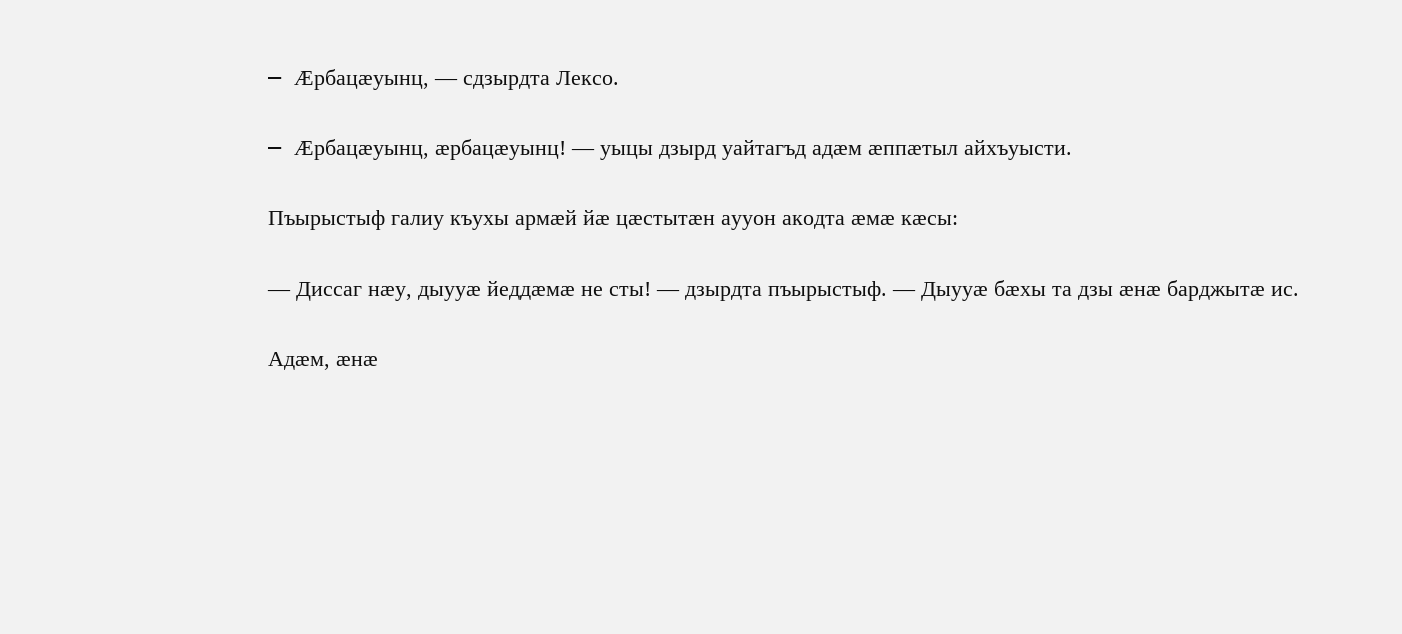— Æрбацæуынц, — сдзырдта Лексо.

— Æрбацæуынц, æрбацæуынц! — уыцы дзырд уайтагъд адæм æппæтыл айхъуысти.

Пъырыстыф галиу къухы армæй йæ цæстытæн аууон акодта æмæ кæсы:

— Диссаг нæу, дыууæ йеддæмæ не сты! — дзырдта пъырыстыф. — Дыууæ бæхы та дзы æнæ барджытæ ис.

Адæм, æнæ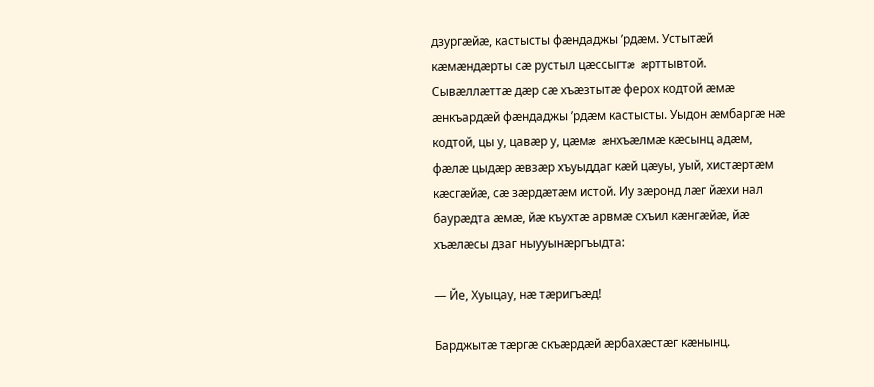дзургæйæ, кастысты фæндаджы ’рдæм. Устытæй кæмæндæрты сæ рустыл цæссыгтæ æрттывтой. Сывæллæттæ дæр сæ хъæзтытæ ферох кодтой æмæ æнкъардæй фæндаджы ’рдæм кастысты. Уыдон æмбаргæ нæ кодтой, цы у, цавæр у, цæмæ æнхъæлмæ кæсынц адæм, фæлæ цыдæр æвзæр хъуыддаг кæй цæуы, уый, хистæртæм кæсгæйæ, сæ зæрдæтæм истой. Иу зæронд лæг йæхи нал баурæдта æмæ, йæ къухтæ арвмæ схъил кæнгæйæ, йæ хъæлæсы дзаг ныууынæргъыдта:

— Йе, Хуыцау, нæ тæригъæд!

Барджытæ тæргæ скъæрдæй æрбахæстæг кæнынц.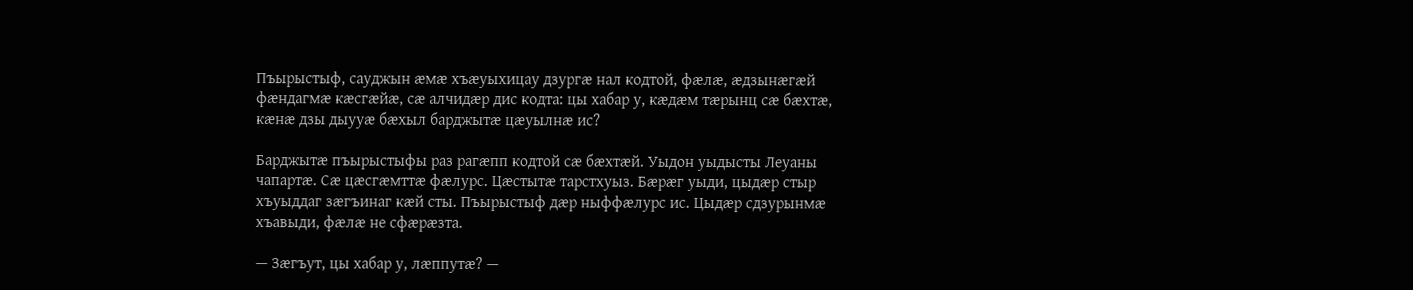Пъырыстыф, сауджын æмæ хъæуыхицау дзургæ нал кодтой, фæлæ, æдзынæгæй фæндагмæ кæсгæйæ, сæ алчидæр дис кодта: цы хабар у, кæдæм тæрынц сæ бæхтæ, кæнæ дзы дыууæ бæхыл барджытæ цæуылнæ ис?

Барджытæ пъырыстыфы раз рагæпп кодтой сæ бæхтæй. Уыдон уыдысты Леуаны чапартæ. Сæ цæсгæмттæ фæлурс. Цæстытæ тарстхуыз. Бæрæг уыди, цыдæр стыр хъуыддаг зæгъинаг кæй сты. Пъырыстыф дæр ныффæлурс ис. Цыдæр сдзурынмæ хъавыди, фæлæ не сфæрæзта.

— Зæгъут, цы хабар у, лæппутæ? —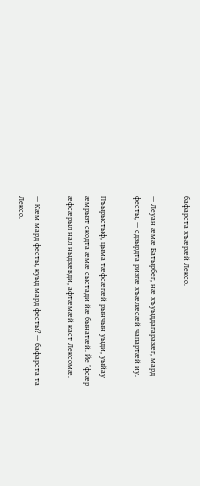бафарста хъæрæй Лексо.

— Леуан æмæ Батырбег, нæ хъуыддагаразæг, мард фесты, — сдзырдта ризгæ хъæлæсæй чапартæй иу.

Пъырыстыф, цыма тæфсæгæй рынчын уыди, уыйау æмрызт скодта æмæ сыстади йæ бынатæй. Йе ’фсæр æфсæрыл нал ныдзæвди, афтæмæй каст Лексомæ.

— Кæм мард фесты, куыд мард фесты? — бафарста та Лексо.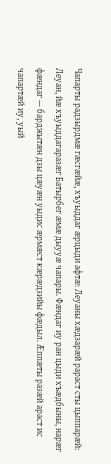Чапарты радзырдмæ гæсгæйæ, хъуыддаг æрцыди афтæ: Леуаны хæдзарæй рараст сты цыппарæй: Леуан, йæ хъуыддагаразæг Батырбег æмæ дыууæ чапары. Фæндаг иу ран цыди хъæдбыны, нарæг фæндаг — барджытæн дзы цæуæн уыдис æрмæст кæрæдзийы фæдыл. Æппæты разæй араст ис чапартæй иу, уый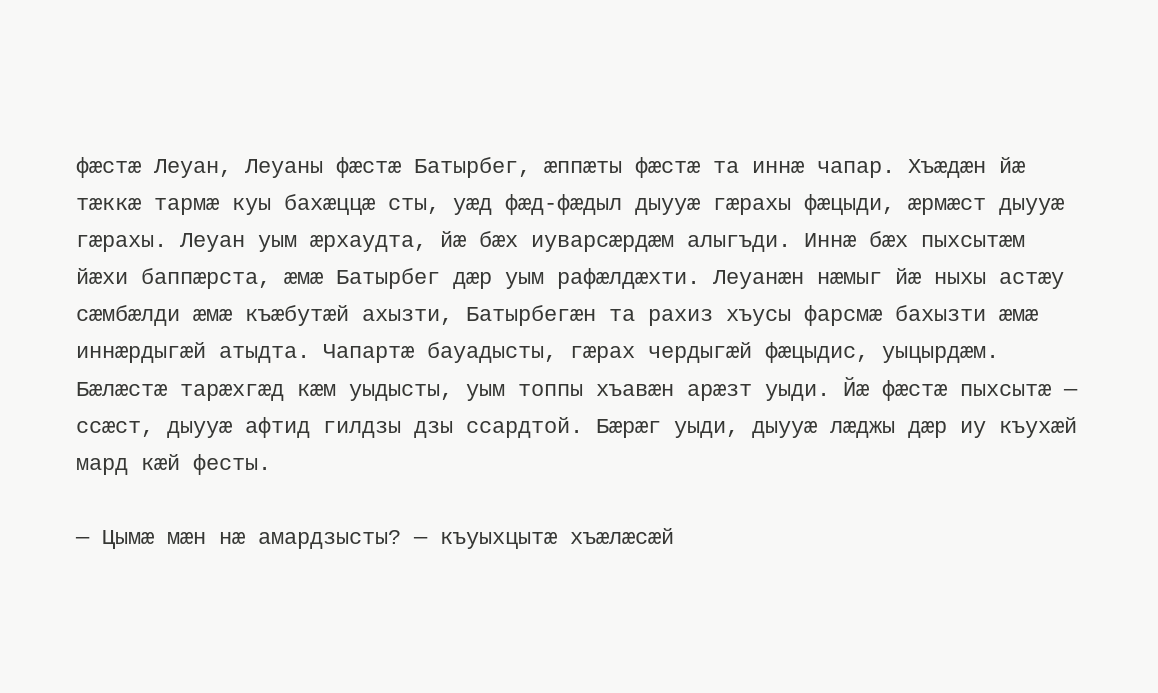фæстæ Леуан, Леуаны фæстæ Батырбег, æппæты фæстæ та иннæ чапар. Хъæдæн йæ тæккæ тармæ куы бахæццæ сты, уæд фæд-фæдыл дыууæ гæрахы фæцыди, æрмæст дыууæ гæрахы. Леуан уым æрхаудта, йæ бæх иуварсæрдæм алыгъди. Иннæ бæх пыхсытæм йæхи баппæрста, æмæ Батырбег дæр уым рафæлдæхти. Леуанæн нæмыг йæ ныхы астæу сæмбæлди æмæ къæбутæй ахызти, Батырбегæн та рахиз хъусы фарсмæ бахызти æмæ иннæрдыгæй атыдта. Чапартæ бауадысты, гæрах чердыгæй фæцыдис, уыцырдæм. Бæлæстæ тарæхгæд кæм уыдысты, уым топпы хъавæн арæзт уыди. Йæ фæстæ пыхсытæ — ссæст, дыууæ афтид гилдзы дзы ссардтой. Бæрæг уыди, дыууæ лæджы дæр иу къухæй мард кæй фесты.

— Цымæ мæн нæ амардзысты? — къуыхцытæ хъæлæсæй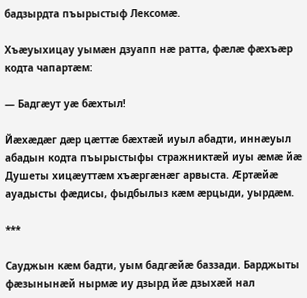бадзырдта пъырыстыф Лексомæ.

Хъæуыхицау уымæн дзуапп нæ ратта, фæлæ фæхъæр кодта чапартæм:

— Бадгæут уæ бæхтыл!

Йæхæдæг дæр цæттæ бæхтæй иуыл абадти, иннæуыл абадын кодта пъырыстыфы стражниктæй иуы æмæ йæ Душеты хицæуттæм хъæргæнæг арвыста. Æртæйæ ауадысты фæдисы, фыдбылыз кæм æрцыди, уырдæм.

***

Сауджын кæм бадти, уым бадгæйæ баззади. Барджыты фæзынынæй нырмæ иу дзырд йæ дзыхæй нал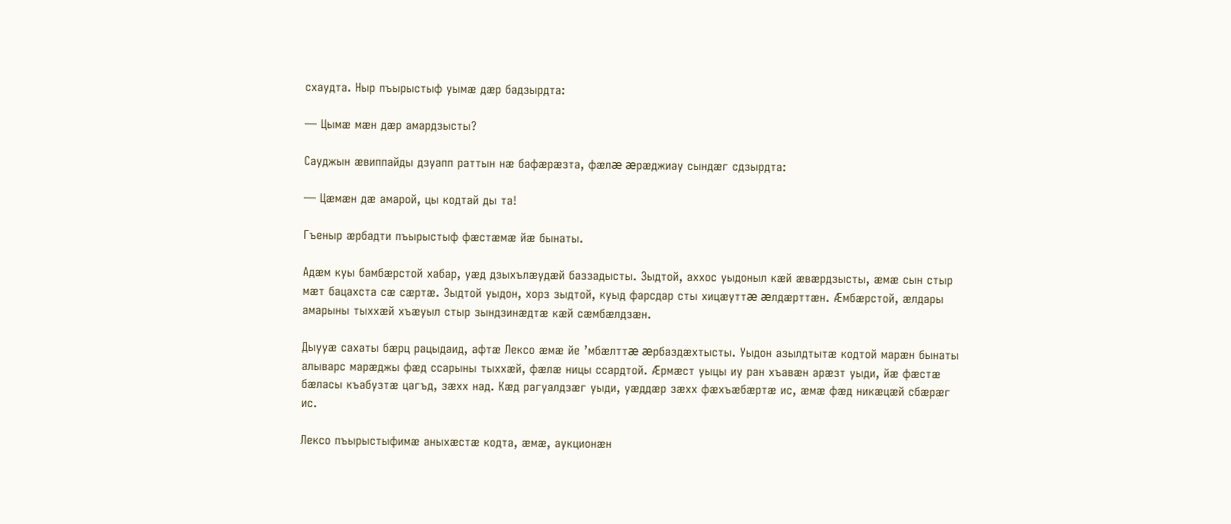схаудта. Ныр пъырыстыф уымæ дæр бадзырдта:

— Цымæ мæн дæр амардзысты?

Сауджын æвиппайды дзуапп раттын нæ бафæрæзта, фæлæ æрæджиау сындæг сдзырдта:

— Цæмæн дæ амарой, цы кодтай ды та!

Гъеныр æрбадти пъырыстыф фæстæмæ йæ бынаты.

Адæм куы бамбæрстой хабар, уæд дзыхълæудæй баззадысты. Зыдтой, аххос уыдоныл кæй æвæрдзысты, æмæ сын стыр мæт бацахста сæ сæртæ. Зыдтой уыдон, хорз зыдтой, куыд фарсдар сты хицæуттæ æлдæрттæн. Æмбæрстой, æлдары амарыны тыххæй хъæуыл стыр зындзинæдтæ кæй сæмбæлдзæн.

Дыууæ сахаты бæрц рацыдаид, афтæ Лексо æмæ йе ’мбæлттæ æрбаздæхтысты. Уыдон азылдтытæ кодтой марæн бынаты алыварс марæджы фæд ссарыны тыххæй, фæлæ ницы ссардтой. Æрмæст уыцы иу ран хъавæн арæзт уыди, йæ фæстæ бæласы къабузтæ цагъд, зæхх над. Кæд рагуалдзæг уыди, уæддæр зæхх фæхъæбæртæ ис, æмæ фæд никæцæй сбæрæг ис.

Лексо пъырыстыфимæ аныхæстæ кодта, æмæ, аукционæн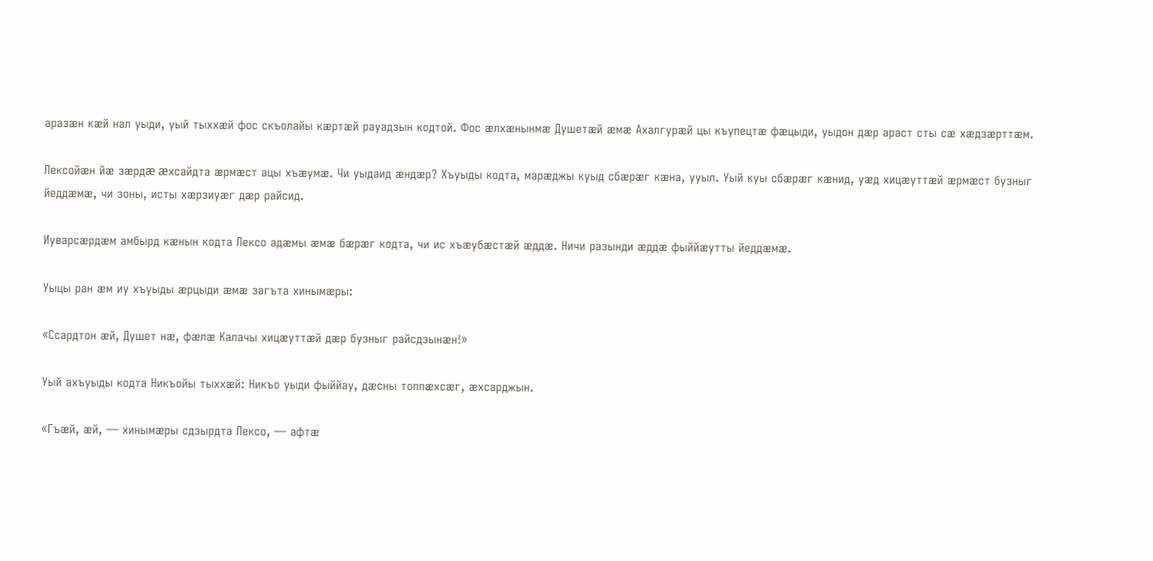аразæн кæй нал уыди, уый тыххæй фос скъолайы кæртæй рауадзын кодтой. Фос æлхæнынмæ Душетæй æмæ Ахалгурæй цы къупецтæ фæцыди, уыдон дæр араст сты сæ хæдзæрттæм.

Лексойæн йæ зæрдæ æхсайдта æрмæст ацы хъæумæ. Чи уыдаид æндæр? Хъуыды кодта, марæджы куыд сбæрæг кæна, ууыл. Уый куы сбæрæг кæнид, уæд хицæуттæй æрмæст бузныг йеддæмæ, чи зоны, исты хæрзиуæг дæр райсид.

Иуварсæрдæм амбырд кæнын кодта Лексо адæмы æмæ бæрæг кодта, чи ис хъæубæстæй æддæ. Ничи разынди æддæ фыййæутты йеддæмæ.

Уыцы ран æм иу хъуыды æрцыди æмæ загъта хинымæры:

«Ссардтон æй, Душет нæ, фæлæ Калачы хицæуттæй дæр бузныг райсдзынæн!»

Уый ахъуыды кодта Никъойы тыххæй: Никъо уыди фыййау, дæсны топпæхсæг, æхсарджын.

«Гъæй, æй, — хинымæры сдзырдта Лексо, — афтæ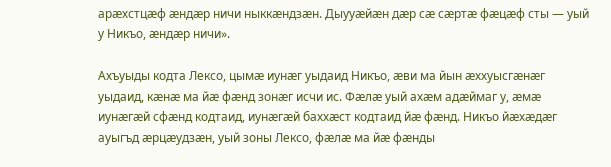арæхстцæф æндæр ничи ныккæндзæн. Дыууæйæн дæр сæ сæртæ фæцæф сты — уый у Никъо, æндæр ничи».

Ахъуыды кодта Лексо, цымæ иунæг уыдаид Никъо, æви ма йын æххуысгæнæг уыдаид, кæнæ ма йæ фæнд зонæг исчи ис. Фæлæ уый ахæм адæймаг у, æмæ иунæгæй сфæнд кодтаид, иунæгæй баххæст кодтаид йæ фæнд. Никъо йæхæдæг ауыгъд æрцæудзæн, уый зоны Лексо, фæлæ ма йæ фæнды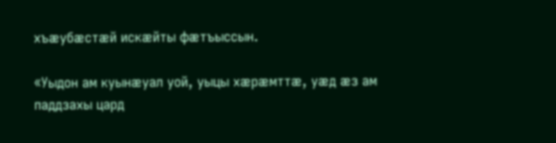хъæубæстæй искæйты фæтъыссын.

«Уыдон ам куынæуал уой, уыцы хæрæмттæ, уæд æз ам паддзахы цард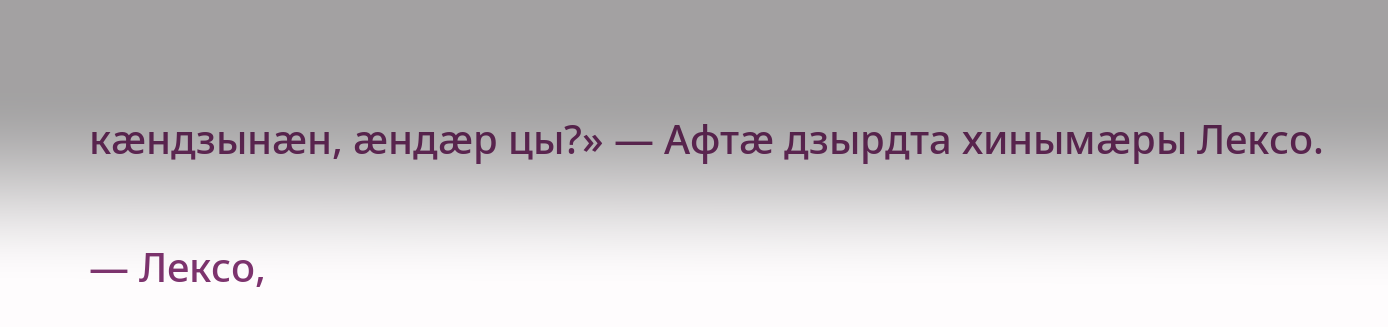кæндзынæн, æндæр цы?» — Афтæ дзырдта хинымæры Лексо.

— Лексо,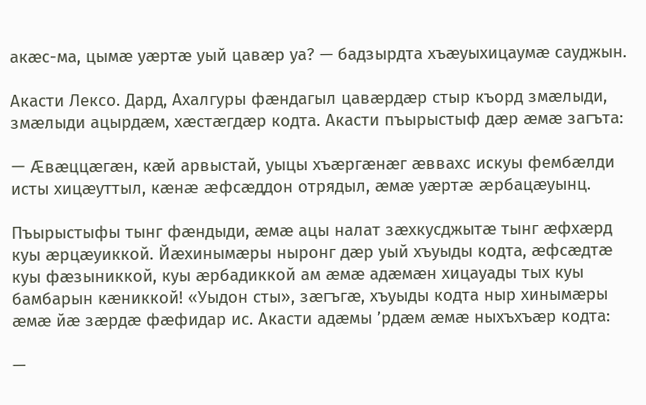акæс-ма, цымæ уæртæ уый цавæр уа? — бадзырдта хъæуыхицаумæ сауджын.

Акасти Лексо. Дард, Ахалгуры фæндагыл цавæрдæр стыр къорд змæлыди, змæлыди ацырдæм, хæстæгдæр кодта. Акасти пъырыстыф дæр æмæ загъта:

— Æвæццæгæн, кæй арвыстай, уыцы хъæргæнæг æввахс искуы фембæлди исты хицæуттыл, кæнæ æфсæддон отрядыл, æмæ уæртæ æрбацæуынц.

Пъырыстыфы тынг фæндыди, æмæ ацы налат зæхкусджытæ тынг æфхæрд куы æрцæуиккой. Йæхинымæры ныронг дæр уый хъуыды кодта, æфсæдтæ куы фæзыниккой, куы æрбадиккой ам æмæ адæмæн хицауады тых куы бамбарын кæниккой! «Уыдон сты», зæгъгæ, хъуыды кодта ныр хинымæры æмæ йæ зæрдæ фæфидар ис. Акасти адæмы ’рдæм æмæ ныхъхъæр кодта:

—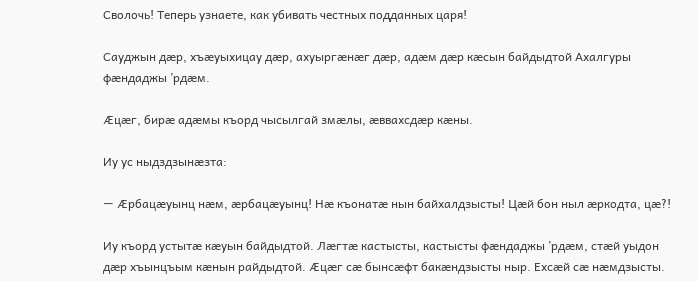Сволочь! Теперь узнаете, как убивать честных подданных царя!

Сауджын дæр, хъæуыхицау дæр, ахуыргæнæг дæр, адæм дæр кæсын байдыдтой Ахалгуры фæндаджы ’рдæм.

Æцæг, бирæ адæмы къорд чысылгай змæлы, æввахсдæр кæны.

Иу ус ныдздзынæзта:

— Æрбацæуынц нæм, æрбацæуынц! Нæ къонатæ нын байхалдзысты! Цæй бон ныл æркодта, цæ?!

Иу къорд устытæ кæуын байдыдтой. Лæгтæ кастысты, кастысты фæндаджы ’рдæм, стæй уыдон дæр хъынцъым кæнын райдыдтой. Æцæг сæ бынсæфт бакæндзысты ныр. Ехсæй сæ нæмдзысты.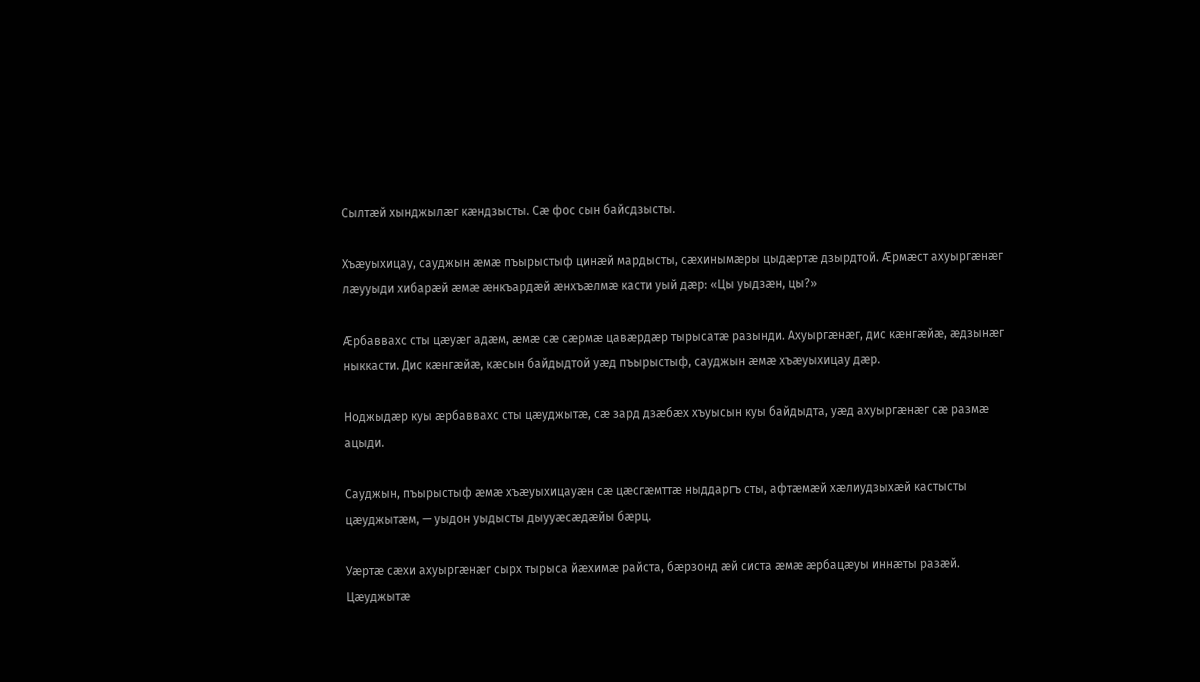Сылтæй хынджылæг кæндзысты. Сæ фос сын байсдзысты.

Хъæуыхицау, сауджын æмæ пъырыстыф цинæй мардысты, сæхинымæры цыдæртæ дзырдтой. Æрмæст ахуыргæнæг лæууыди хибарæй æмæ æнкъардæй æнхъæлмæ касти уый дæр: «Цы уыдзæн, цы?»

Æрбаввахс сты цæуæг адæм, æмæ сæ сæрмæ цавæрдæр тырысатæ разынди. Ахуыргæнæг, дис кæнгæйæ, æдзынæг ныккасти. Дис кæнгæйæ, кæсын байдыдтой уæд пъырыстыф, сауджын æмæ хъæуыхицау дæр.

Ноджыдæр куы æрбаввахс сты цæуджытæ, сæ зард дзæбæх хъуысын куы байдыдта, уæд ахуыргæнæг сæ размæ ацыди.

Сауджын, пъырыстыф æмæ хъæуыхицауæн сæ цæсгæмттæ ныддаргъ сты, афтæмæй хæлиудзыхæй кастысты цæуджытæм, — уыдон уыдысты дыууæсæдæйы бæрц.

Уæртæ сæхи ахуыргæнæг сырх тырыса йæхимæ райста, бæрзонд æй систа æмæ æрбацæуы иннæты разæй. Цæуджытæ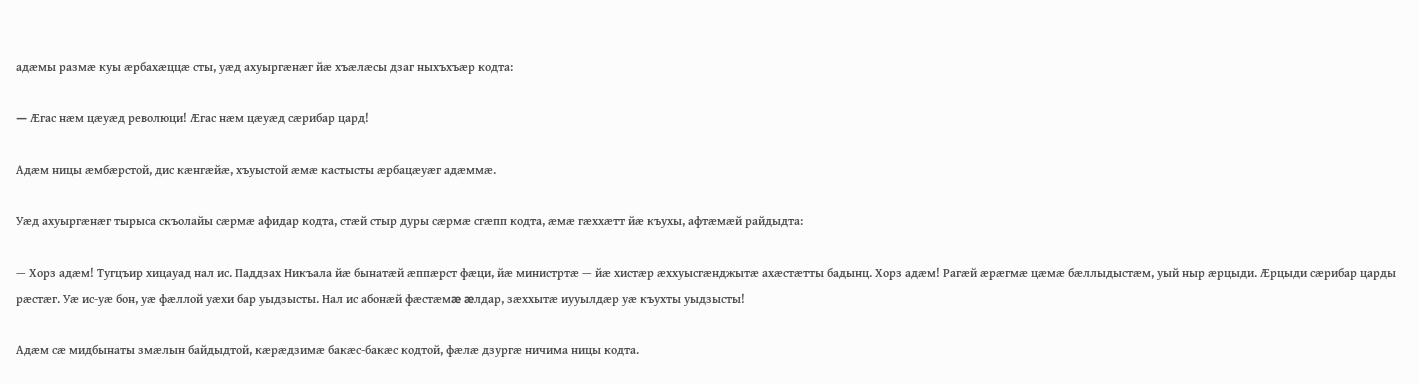адæмы размæ куы æрбахæццæ сты, уæд ахуыргæнæг йæ хъæлæсы дзаг ныхъхъæр кодта:

— Æгас нæм цæуæд революци! Æгас нæм цæуæд сæрибар цард!

Адæм ницы æмбæрстой, дис кæнгæйæ, хъуыстой æмæ кастысты æрбацæуæг адæммæ.

Уæд ахуыргæнæг тырыса скъолайы сæрмæ афидар кодта, стæй стыр дуры сæрмæ сгæпп кодта, æмæ гæххæтт йæ къухы, афтæмæй райдыдта:

— Хорз адæм! Тугцъир хицауад нал ис. Паддзах Никъала йæ бынатæй æппæрст фæци, йæ министртæ — йæ хистæр æххуысгæнджытæ ахæстæтты бадынц. Хорз адæм! Рагæй æрæгмæ цæмæ бæллыдыстæм, уый ныр æрцыди. Æрцыди сæрибар царды рæстæг. Уæ ис-уæ бон, уæ фæллой уæхи бар уыдзысты. Нал ис абонæй фæстæмæ æлдар, зæххытæ иууылдæр уæ къухты уыдзысты!

Адæм сæ мидбынаты змæлын байдыдтой, кæрæдзимæ бакæс-бакæс кодтой, фæлæ дзургæ ничима ницы кодта.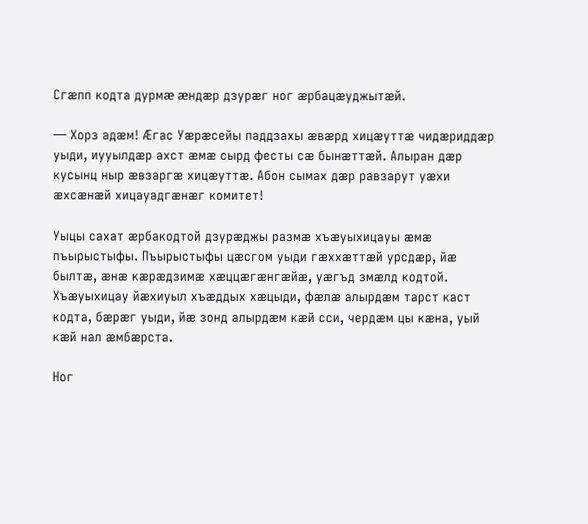Сгæпп кодта дурмæ æндæр дзурæг ног æрбацæуджытæй.

— Хорз адæм! Æгас Уæрæсейы паддзахы æвæрд хицæуттæ чидæриддæр уыди, иууылдæр ахст æмæ сырд фесты сæ бынæттæй. Алыран дæр кусынц ныр æвзаргæ хицæуттæ. Абон сымах дæр равзарут уæхи æхсæнæй хицауадгæнæг комитет!

Уыцы сахат æрбакодтой дзурæджы размæ хъæуыхицауы æмæ пъырыстыфы. Пъырыстыфы цæсгом уыди гæххæттæй урсдæр, йæ былтæ, æнæ кæрæдзимæ хæццæгæнгæйæ, уæгъд змæлд кодтой. Хъæуыхицау йæхиуыл хъæддых хæцыди, фæлæ алырдæм тарст каст кодта, бæрæг уыди, йæ зонд алырдæм кæй сси, чердæм цы кæна, уый кæй нал æмбæрста.

Ног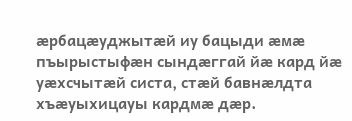æрбацæуджытæй иу бацыди æмæ пъырыстыфæн сындæггай йæ кард йæ уæхсчытæй систа, стæй бавнæлдта хъæуыхицауы кардмæ дæр.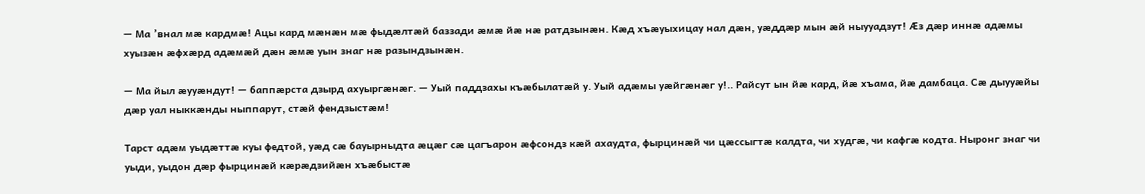— Ма ’внал мæ кардмæ! Ацы кард мæнæн мæ фыдæлтæй баззади æмæ йæ нæ ратдзынæн. Кæд хъæуыхицау нал дæн, уæддæр мын æй ныууадзут! Æз дæр иннæ адæмы хуызæн æфхæрд адæмæй дæн æмæ уын знаг нæ разындзынæн.

— Ма йыл æууæндут! — баппæрста дзырд ахуыргæнæг. — Уый паддзахы къæбылатæй у. Уый адæмы уæйгæнæг у!.. Райсут ын йæ кард, йæ хъама, йæ дамбаца. Сæ дыууæйы дæр уал ныккæнды ныппарут, стæй фендзыстæм!

Тарст адæм уыдæттæ куы федтой, уæд сæ бауырныдта æцæг сæ цагъарон æфсондз кæй ахаудта, фырцинæй чи цæссыгтæ калдта, чи худгæ, чи кафгæ кодта. Ныронг знаг чи уыди, уыдон дæр фырцинæй кæрæдзийæн хъæбыстæ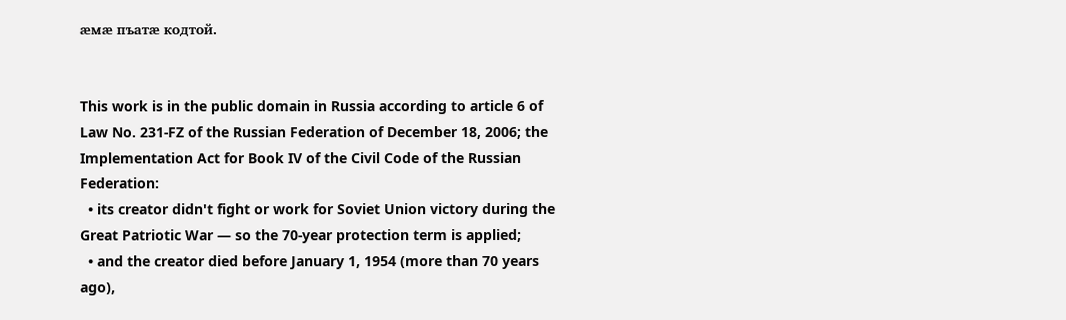æмæ пъатæ кодтой.


This work is in the public domain in Russia according to article 6 of Law No. 231-FZ of the Russian Federation of December 18, 2006; the Implementation Act for Book IV of the Civil Code of the Russian Federation:
  • its creator didn't fight or work for Soviet Union victory during the Great Patriotic War — so the 70-year protection term is applied;
  • and the creator died before January 1, 1954 (more than 70 years ago),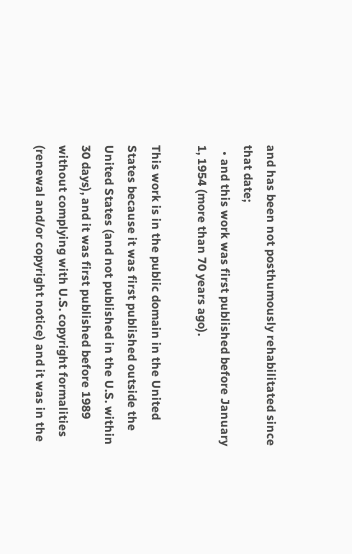and has been not posthumously rehabilitated since that date;
  • and this work was first published before January 1, 1954 (more than 70 years ago).

This work is in the public domain in the United States because it was first published outside the United States (and not published in the U.S. within 30 days), and it was first published before 1989 without complying with U.S. copyright formalities (renewal and/or copyright notice) and it was in the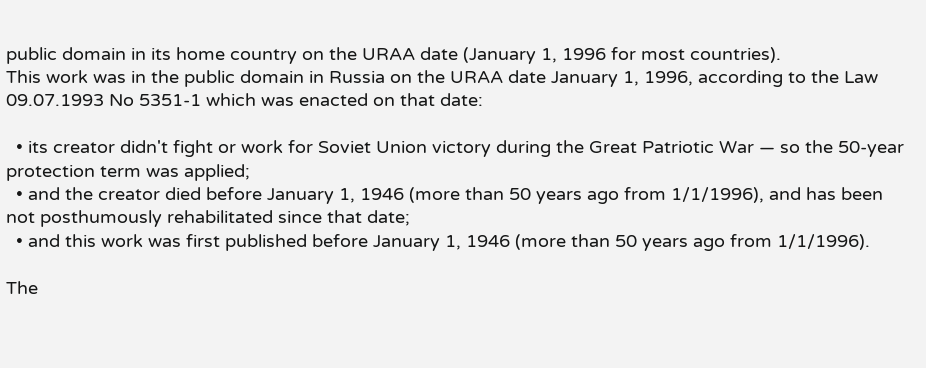public domain in its home country on the URAA date (January 1, 1996 for most countries).
This work was in the public domain in Russia on the URAA date January 1, 1996, according to the Law 09.07.1993 No 5351-1 which was enacted on that date:

  • its creator didn't fight or work for Soviet Union victory during the Great Patriotic War — so the 50-year protection term was applied;
  • and the creator died before January 1, 1946 (more than 50 years ago from 1/1/1996), and has been not posthumously rehabilitated since that date;
  • and this work was first published before January 1, 1946 (more than 50 years ago from 1/1/1996).

The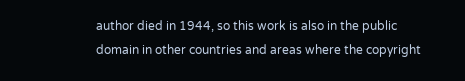author died in 1944, so this work is also in the public domain in other countries and areas where the copyright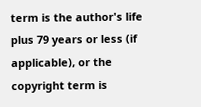term is the author's life plus 79 years or less (if applicable), or the copyright term is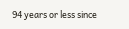94 years or less since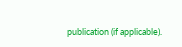publication (if applicable).